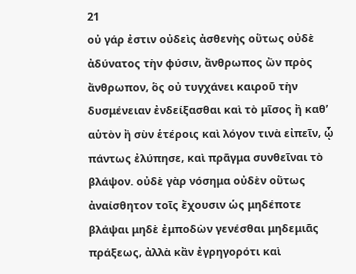21
οὐ γάρ ἐστιν οὐδεὶς ἀσθενὴς οὕτως οὐδὲ ἀδύνατος τὴν φύσιν, ἄνθρωπος ὢν πρὸς ἄνθρωπον, ὃς οὐ τυγχάνει καιροῦ τὴν δυσμένειαν ἐνδείξασθαι καὶ τὸ μῖσος ἢ καθ’ αὑτὸν ἢ σὺν ἑτέροις καὶ λόγον τινὰ εἰπεῖν, ᾧ πάντως ἐλύπησε, καὶ πρᾶγμα συνθεῖναι τὸ βλάψον. οὐδὲ γὰρ νόσημα οὐδὲν οὕτως ἀναίσθητον τοῖς ἔχουσιν ὡς μηδέποτε βλάψαι μηδὲ ἐμποδὼν γενέσθαι μηδεμιᾶς πράξεως, ἀλλὰ κἂν ἐγρηγορότι καὶ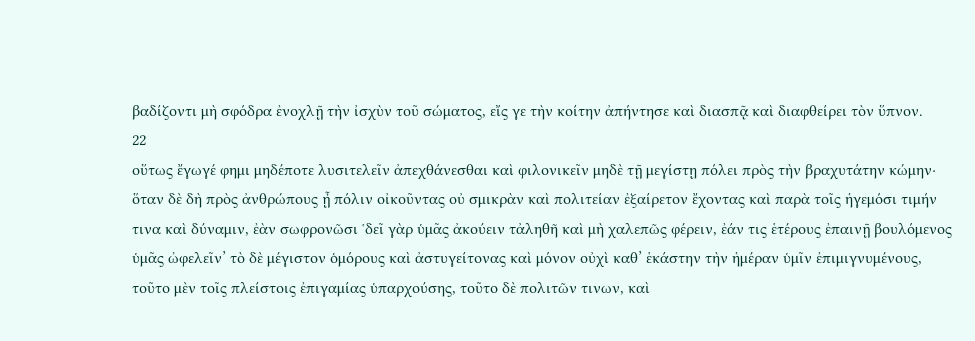βαδίζοντι μὴ σφόδρα ἐνοχλῇ τὴν ἰσχὺν τοῦ σώματος, εἴς γε τὴν κοίτην ἀπήντησε καὶ διασπᾷ καὶ διαφθείρει τὸν ὕπνον.
22
οὕτως ἔγωγέ φημι μηδέποτε λυσιτελεῖν ἀπεχθάνεσθαι καὶ φιλονικεῖν μηδὲ τῇ μεγίστῃ πόλει πρὸς τὴν βραχυτάτην κώμην· ὅταν δὲ δὴ πρὸς ἀνθρώπους ᾖ πόλιν οἰκοῦντας οὐ σμικρὰν καὶ πολιτείαν ἐξαίρετον ἔχοντας καὶ παρὰ τοῖς ἡγεμόσι τιμήν τινα καὶ δύναμιν, ἐὰν σωφρονῶσι ʽδεῖ γὰρ ὑμᾶς ἀκούειν τἀληθῆ καὶ μὴ χαλεπῶς φέρειν, ἐάν τις ἑτέρους ἐπαινῇ βουλόμενος ὑμᾶς ὠφελεῖν’ τὸ δὲ μέγιστον ὁμόρους καὶ ἀστυγείτονας καὶ μόνον οὐχὶ καθ’ ἑκάστην τὴν ἡμέραν ὑμῖν ἐπιμιγνυμένους, τοῦτο μὲν τοῖς πλείστοις ἐπιγαμίας ὑπαρχούσης, τοῦτο δὲ πολιτῶν τινων, καὶ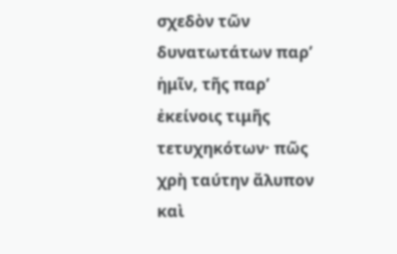σχεδὸν τῶν δυνατωτάτων παρ’ ἡμῖν, τῆς παρ’ ἐκείνοις τιμῆς τετυχηκότων· πῶς χρὴ ταύτην ἄλυπον καὶ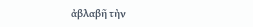ἀβλαβῆ τὴν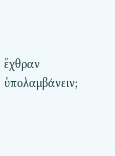ἔχθραν ὑπολαμβάνειν;